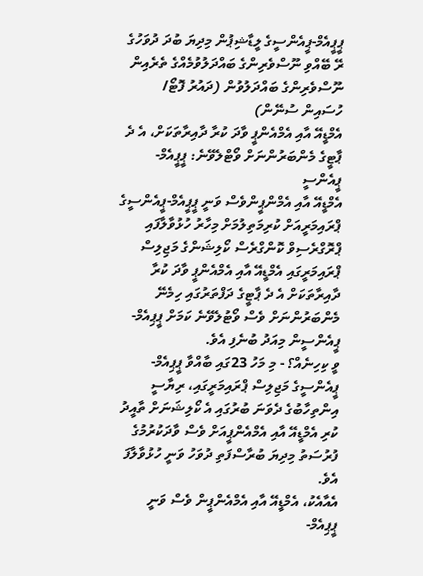ޕީޕީއެމް-ޕީއެންސީގެ ލީޑާޝިޕުން މިދިޔަ ބުދަ ދުވަހުގެ ރޭ ބޭއްވި ނޫސްވެރިންގެ ބައްދަލުވުމެއްގެ ތެރެއިން ނޫސްވެރިންގެ ބައްދަލުވުން (ދައުރު ފޮޓޯ/ ހުސައިން ސުނޭން)
އެމްޑީއޭ އާއި އެމްއެންޕީ ވާދަ ކުރާ ދާއިރާތަކަށް، އެ ދެ ޕާޓީގެ މެންބަރުންނަށް ވޯޓްލެވޭނެ: ޕީޕީއެމް-ޕީއެންސީ
އެމްޑީއޭ އާއި އެމްންޕީންވެސް ވަނީ ޕީޕީއެމް-ޕީއެންސީގެ ޕްރައިމަރީއަށް ކުރިމަތިލުމަށް މިހާރު ހުޅުވާލާފައި
ޕްރޮގްރެސިވް ކޮންގްރެސް ކޯލިޝަންގެ މަޖިލިސް ޕްރައިމަރީގައި އެމްޑީއޭ އާއި އެމްއެންޕީ ވާދަ ކުރާ ދާއިރާތަކަށް އެ ދެ ޕާޓީގެ ދަފްތަރުގައި ހިމެނޭ މެންބަރުންނަށް ވެސް ވޯޓުލެވޭނެ ކަމަށް ޕީޕިއެމް-ޕީއެންސީން މިއަދު ބުނެފި އެވެ.
ވީ ކިހިނެއް؟ - މި މަހު 23ގައި ބާއްވާ ޕީޕިއެމް-ޕީއެންސީގެ މަޖިލިސް ޕްރައިމަރީގައި، ރިޔާސީ އިންތިހާބުގެ ދެވަނަ ބުރުގައި އެ ކޯލިޝަނަށް ތާއީދު ކުރި އެމްޑީއޭ އާއި އެމްއެންޕީއަށް ވެސް ވާދަކުރުމުގެ ފުރުސަތު މިދިޔަ ބުރާސްފަތި ދުވަހު ވަނީ ހުޅުވާލާފަ އެވެ.
އެއާއެކު، އެމްޑީއޭ އާއި އެމްއެންޕީން ވެސް ވަނީ ޕީޕިއެމް-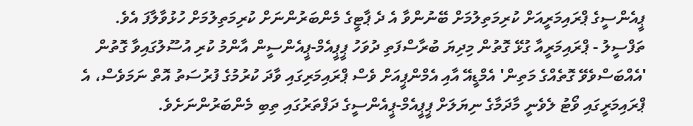ޕީއެންސީގެ ޕްރައިމަރީއަށް ކުރިމަތިލުމަށް ބޭނުންވާ އެ ދެ ޕާޓީގެ މެންބަރުންނަށް ކުރިމަތިލުމަށް ހުޅުވާލާފަ އެވެ.
ތަފްސީލު - ޕްރައިމަރީއާ ގުޅޭ ގޮތުން މިދިޔަ ބުރާސްފަތި ދުވަހު ޕީޕީއެމް-ޕީއެންސީން އާންމު ކުރި އުސޫލުގައިވާ ގޮތުން 'އެއްބަސްވެވޭ ގޮތެއްގެ މަތިން' އެމްޑީއޭ އާއި އެމްންޕީއަށް ވެސް ޕްރައިމަރިގައި ވާދަ ކުރުމުގެ ފުރުސަތު އޮތް ނަމަވެސް، އެ ޕްރައިމަރީގައި ވޯޓު ލެވެނީ މާދަމާގެ ނިޔަލަށް ޕީޕީއެމް-ޕީއެންސީގެ ދަފްތަރުގައި ތިބި މެންބަރުންނަށެވެ.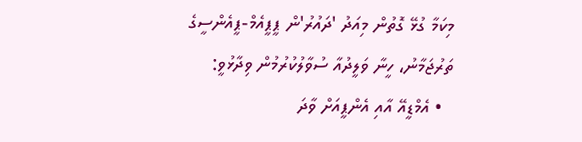މިކަމާ ގުޅޭ ގޮތުން މިއަދު 'ދައުރު'ން ޕީޕީއެމް-ޕީއެންސީގެ ތަރުޖަމާނު، ހީނާ ވަލީދުއާ ސުވާލުކުރުމުން ވިދާޅުވީ:
  • އެމްޑީއޭ އާއި އެންޕީއަށް ވާދަ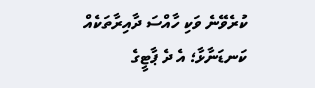ކުރެވޭނެ ވަކި ހާއްސަ ދާއިރާތަކެއް ކަނޑަނާޅާ؛ އެ ދެ ޕާޓީގެ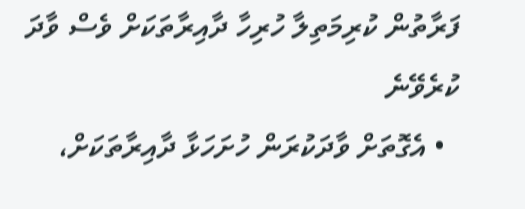ފަރާތުން ކުރިމަތިލާ ހުރިހާ ދާއިރާތަކަށް ވެސް ވާދަ ކުރެވޭނެ
  • އެގޮތަށް ވާދަކުރަން ހުށަހަޅާ ދާއިރާތަކަށް،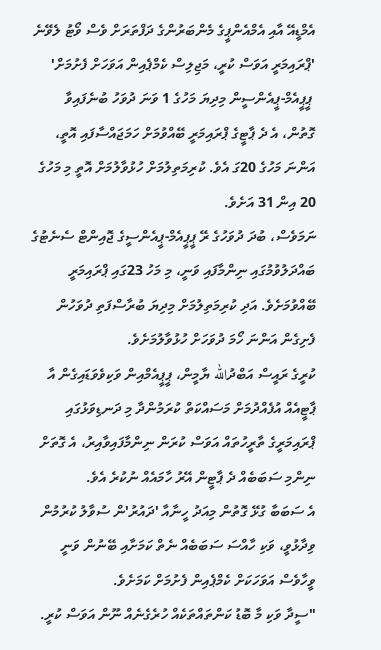އެމްޑީއޭ އާއި އެމްއެންޕީގެ މެންބަރުންގެ ދަފްތަރަށް ވެސް ވޯޓު ލެވޭނެ
'ޕްރައިމަރީ އަވަސް ކުރީ، މަޖިލިސް ކެމްޕެއިން އަވަހަށް ފެށުމަށް'
 ޕީޕީއެމް-ޕީއެންސީން މިދިޔަ މަހުގެ 1 ވަނަ ދުވަހު ބުނެފައިވާ ގޮތުން، އެ ދެ ޕާޓީގެ ޕްރައިމަރީ ބޭއްވުމަށް ހަމަޖައްސާފައި އޮތީ، އަންނަ މަހުގެ 20ގަ އެވެ. ކުރިމަތިލުމަށް ހުޅުވާލުމަށް އޮތީ މި މަހުގެ 20 އިން 31 އަށެވެ.
ނަމަވެސް، ބުދަ ދުވަހުގެ ރޭ ޕީޕީއެމް-ޕީއެންސީގެ ޖޮއިންޓް ސެނެޓުގެ ބައްދަލުވުމުގައި ނިންމާފައި ވަނީ، މި މަހު 23ގައި ޕްރައިމަރީ ބޭއްވުމަށެވެ. އަދި ކުރިމަތިލުމަށް މިދިޔަ ބުރާސްފަތި ދުވަހުން ފެށިގެން އަންނަ ހޯމަ ދުވަހަށް ހުޅުވާލުމަށެވެ.
ކުރީގެ ރައީސް އަބްދުالله ޔާމީން، ޕީޕީއެމްއިން ވަކިވެވަޑައިގެން އާ ޕާޓީއެއް އުފެއްދުމަށް މަސައްކަތް ކުރަމުންދާ މި ދަނޑިވަޅުގައި ޕްރައިމަރީގެ ތާރީހުތައް އަވަސް ކުރަން ނިންމާފައިވާއިރު، އެ ގޮތަށް ނިންމި ސަބަބެއް ދެ ޕާޓީން އޭރު ހާމައެއް ނުކުރެ އެވެ.
އެ ސަބަބާ ގުޅޭ ގޮތުން މިއަދު ހީނާއާ 'ދައުރު'ން ސުވާލު ކުރުމުން ވިދާޅުވީ، ވަކި ހާއްސަ ސަބަބެއް ނެތް ކަމަށާއި ބޭނުން ވަނީ ވީހާވެސް އަވަހަކަށް ކެމްޕެއިން ފެށުމަށް ކަމަށެވެ.
"ސީދާ ވަކި މާ ބޮޑު ކަންތައްތަކެއް ހުރެގެނެއް ނޫން އަވަސް ކުރީ.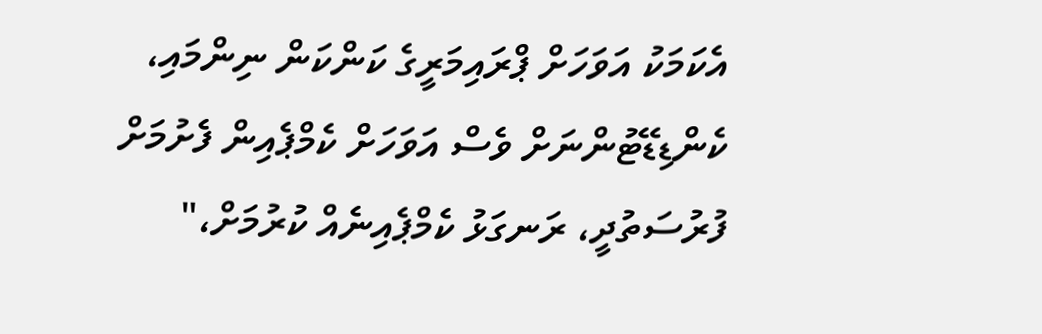އެކަމަކު އަވަހަށް ޕްރައިމަރީގެ ކަންކަން ނިންމައި، ކެންޑިޑޭޓުންނަށް ވެސް އަވަހަށް ކެމްޕެއިން ފެށުމަށް ފުރުސަތުދީ، ރަނގަޅު ކެމްޕެއިނެއް ކުރުމަށް،"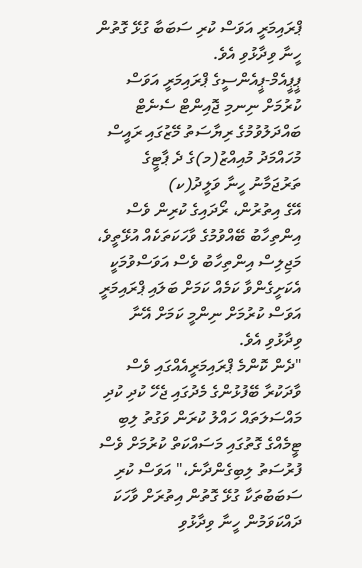ޕްރައިމަރީ އަވަސް ކުރި ސަބަބާ ގުޅޭ ގޮތުން ހީނާ ވިދާޅުވި އެވެ.
ޕީޕީއެމް-ޕީއެންސީގެ ޕްރައިމަރީ އަވަސް ކުރުމަށް ނިނމި ޖޮއިންޓް ސެނެޓް ބައްދަލުވުމުގެ ރިޔާސަތު މޭޒުގައި ރައީސް މުހައްމަދު މުއިއްޒު(މ)ގެ ދެ ޕާޓީގެ ތަރުޖަމާނު ހީނާ ވަލީދު(ކ)
އޭގެ އިތުރުން، ރޯދައިގެ ކުރިން ވެސް އިންތިހާބު ބޭއްވުމުގެ ވާހަކަތަކެއް އުޅޭތީވެ، މަޖިލިސް އިންތިހާބު ވެސް އަވަސްވުމަކީ އެކަށީގެންވާ ކަމެއް ކަމަށް ބަލައި ޕްރައިމަރީ އަވަސް ކުރުމަށް ނިންމީ ކަމަށް އޭނާ ވިދާޅުވި އެވެ.
"ދެން ކޮންމެ ޕްރައިމަރީއެއްގައި ވެސް ވާދަކުރާ ބޭފުޅުންގެ މެދުގައި ޖެހޭ ކުދި ކުދި މައްސަލަތައް ހައްލު ކުރަން ވަގުތު ލިބި ޓީމެއްގެ ގޮތުގައި މަސައްކަތް ކުރުމަށް ވެސް ފުރުސަތު ލިބިގެންދާނެ،" އަވަސް ކުރި ސަބަބުތަކާ ގުޅޭ ގޮތުން އިތުރަށް ވާހަކަ ދައްކަވަމުން ހީނާ ވިދާޅުވި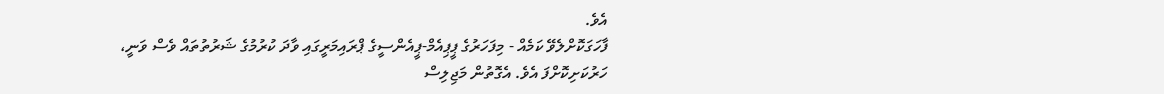އެވެ.
ފާހަގަކޮށްލެވޭ ކަމެއް - މިފަހަރުގެ ޕީޕިއެމް-ޕީއެންސީގެ ޕްރައިމަރީގައި ވާދަ ކުރުމުގެ ޝަރުތުތައް ވެސް ވަނީ، ހަރުކަށިކޮށްފަ އެވެ. އެގޮތުން މަޖިލިސް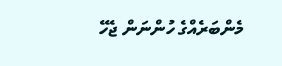މެންބަރެއްގެ ހުންނަން ޖެހޭ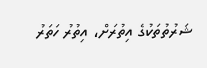ޝަރުތުތަކުގެ އިތުރަށް، އިތުރު ހަތަރު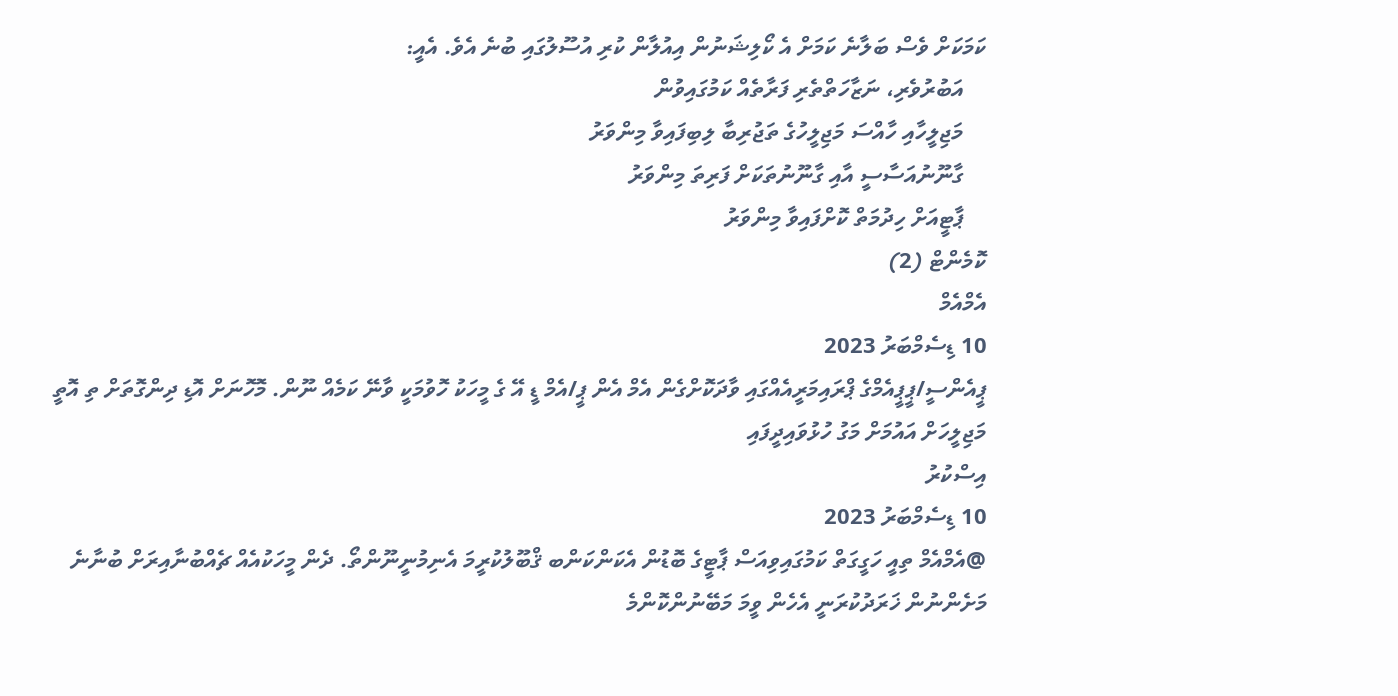ކަމަކަށް ވެސް ބަލާނެ ކަމަށް އެ ކޯލިޝަނުން އިއުލާން ކުރި އުސޫލުގައި ބުނެ އެވެ. އެއީ:
    އަބުރުވެރި، ނަޒާހަތްތެރި ފަރާތެއް ކަމުގައިވުން
    މަޖިލީހާއި ހާއްސަ މަޖިލީހުގެ ތަޖުރިބާ ލިބިފައިވާ މިންވަރު
    ގާނޫނުއަސާސީ އާއި ގާނޫނުތަކަށް ފަރިތަ މިންވަރު
    ޕާޓީއަށް ހިދުމަތް ކޮށްފައިވާ މިންވަރު
ކޮމެންޓް (2)
އެމްއެމް
10 ޑިސެމްބަރު 2023
ޕީއެންސީ/ޕީޕީއެމްގެ ޕްރައިމަރީއެއްގައި ވާދަކޮށްގެން އެމް އެން ޕީ/އެމް ޑީ އޭ ގެ މީހަކު ހޮވުމަކީ ވާނޭ ކަމެއް ނޫން. މޮހޮނަށް އޮޑި ދިންގޮތަށް ތި އޮތީ މަޖިލީހަށް އައުމަށް މަގު ހުޅުވައިދީފައި
އިސްކުރު
10 ޑިސެމްބަރު 2023
@އެމްއެމް ތިއީ ހަގީގަތް ކަމުގައިވިއަސް ޕާޓީގެ ބޮޑުން އެކަންކަންބ ޤްބޫލުކުރީމަ އެނިމުނީނޫންތޯ. ދެން މީހަކުއެއް ޗެއްބުނާއިރަށް ބުނާނެ މަށެންނުން ޚަރަދުކުރަނީ އެހެން ވީމަ މަބޭނުންކޮންމެ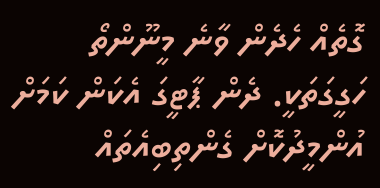ގޮތެއް ހެދެން ވާނެ މީނޫންތޯ ހަގީގަތަކީ. ދެން ޕާޓީގަ އެކަން ކަމަށް އުންމީދުކޮށް ގެންތިބިއެތައް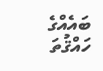ބައެއްގެ ހައްޤުތަ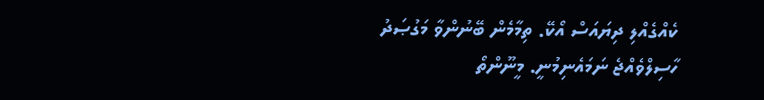ކެއްގެއްލި ދިޔައަސް އޯކޭ. ތިމާމެން ބޭނުންވާ މަގުޞަދު ހާސިލްވެއްޖެ ނަމައެނިމުނީ. މީނޫންތޯ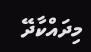މިދައްކާދޭ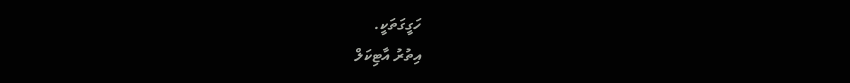ހަގީގަތަކީ.
އިތުރު އާޓިކަލް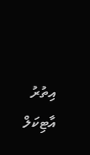އިތުރު އާޓިކަލް